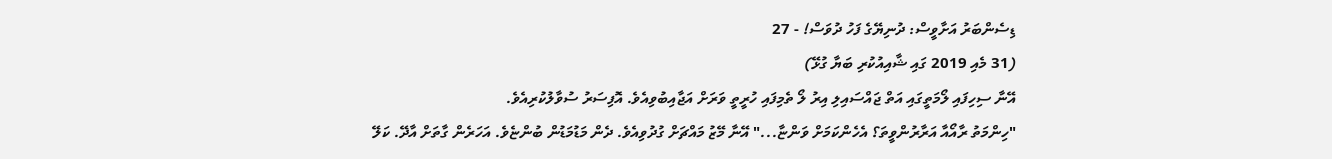ޑިސެންބަރު އަށާވީސް: ދުނިޔޭގެ ފަހު ދުވަސް! - 27
(31 މެއި 2019 ގައި ޝާއިއުކުރި ބަޔާ ގުޅޭ)
އޭނާ ސިހިފައި ލޯމަތީގައި އަތް ޖައްސައިލި އިރު ލޯ ތެމިފައި ހުރީތީ ވަރަށް އަޖާއިބުވިއެވެ. އޮފިސަރު ސުވާލުކުރިއެވެ.
"ހިންމަތު ރާއޯއާ އަރާރުންވީތަ؟ އެހެންކަމަށް ވަންޏާ..." އޭނާ މޭޒު މައްޗަށް ގުދުވިއެވެ. ދެން މަޑުމަޑުން ބުންޏެވެ. އަހަރެން ގާތަށް އާދޭ. ކަލޭ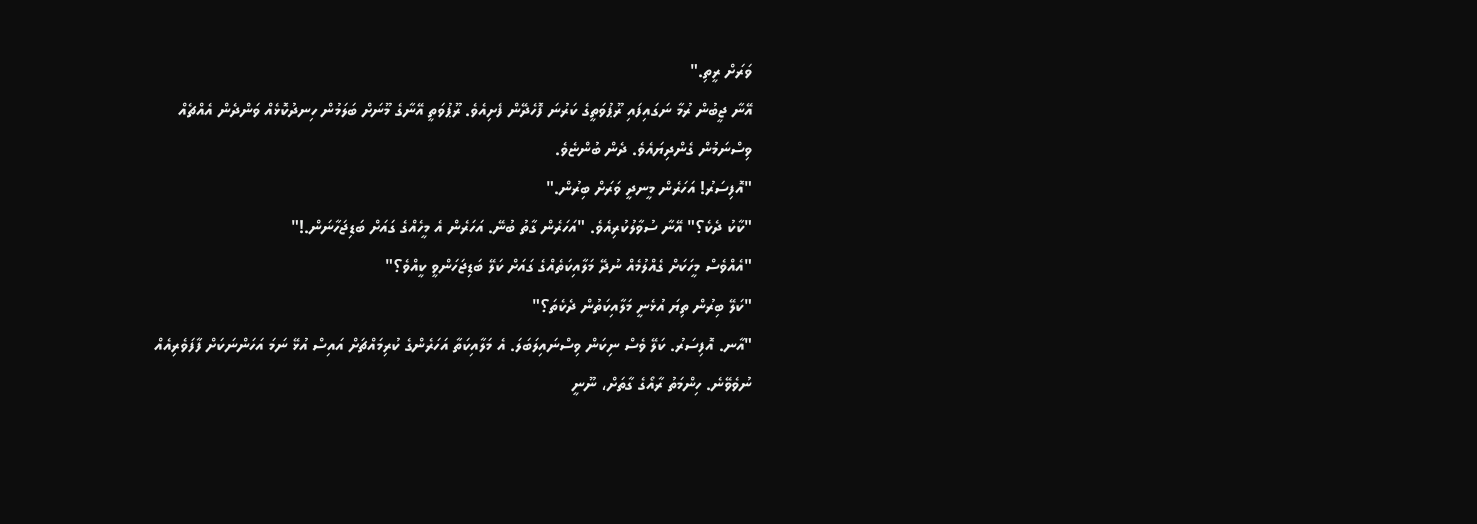ވަރަށް ރީތި."
އޭނާ ޖީބުން ރުމާ ނަގައިފައި ރޫޕުވަތީގެ ކަރުނަ ފޮހެދޭން ފެށިއެވެ. ރޫޕުވަތީ އޭނާގެ މޫނަށް ބަލަމުން ހިނދުކޮޅެއް ވަންދެން އެއްޗެއް ވިސްނަމުން ގެންދިޔައެވެ. ދެން ބުންޏެވެ.
"އޮފިސަރު! އަހަރެން މީނދީ ވަރަށް ބިރުން."
"ކާކު ދެކެ؟" އޭނާ ސުވާލުކުރިއެވެ. "އަހަރެން ގާތު ބުނޭ. އަހަރެން އެ މީހެއްގެ ގައަށް ބަޑިޖަހާނަން.!"
"އެއްވެސް މީހަކަށް ގެއްލުމެއް ނުދޭ މަލާއިކަތެއްގެ ގައަށް ކަލޭ ބަޑިޖަހަންވީ ކީއްވެ؟"
"ކަލޭ ބިރުން ތިޔަ އުޅެނީ މަލާއިކަތުން ދެކެތަ؟"
"އާނ. އޮފިސަރު. ކަލޭ ވެސް ނިކަން ވިސްނައިލަބަލަ. އެ މަލާއިކަތާ އަހަރެންގެ ކުރިމައްޗަށް އައިސް އުޅޭ ނަމަ އަހަންނަކަށް ފާފަވެރިއެއް ނުވެވޭނެ. ހިންމަތު ރާއޯގެ ގާތަށް، ނޫނީ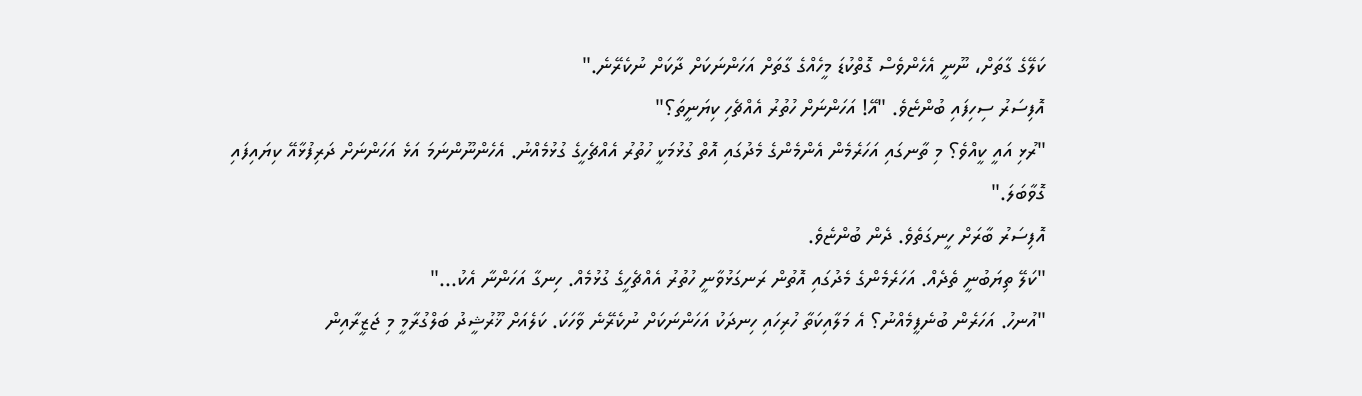ކަލޭގެ ގާތަށް، ނޫނީ އެހެންވެސް ގޮތްކުޑަ މީހެއްގެ ގާތަށް އަހަންނަކަށް ދާކަށް ނުކެރޭނެ."
އޮފިސަރު ސިހިފައި ބުންޏެވެ. "އޭ! އަހަންނަށް ހުތުރު އެއްޗެހި ކިޔަނީތަ؟"
"ރުޅި އައީ ކީއްވެ؟ މި ތާނގައި އަހަރެމެން އެންމެންގެ މެދުގައި އޮތް ގުޅުމަކީ ހުތުރު އެއްޗެހީގެ ގުޅުމެއްނު. އެހެންނޫންނަމަ އަޅެ އަހަންނަށް ދަރިފުޅާއޭ ކިޔައިފައި ގޮވާބަލަ."
އޮފިސަރު ބާރަށް ހީނގަތެވެ. ދެން ބުންޏެވެ.
"ކަލޭ ތިޔަބުނީ ތެދެއް. އަހަރެމެންގެ މެދުގައި އޮތުން ރަނގަޅުވާނީ ހުތުރު އެއްޗެހީގެ ގުޅުމެއް. ހިނގާ އަހަންނާ އެކު..."
"އުނހު. އަހަރެން ބުނެފީމެއްނު؟ އެ މަލާއިކަތާ ހުރިހައި ހިނދަކު އަހަންނަކަށް ނުކެރޭނެ ވާހަކަ. ކަލެއަށް ޚޫރުޝީދު ބަލްގުރާމީ މި ޖަޒީރާއިން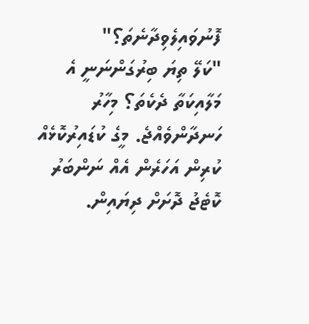ފޮނުވައިލެވިދާނެތަ؟"
"ކަލޭ ތިޔަ ބިރުގަންނަނީ އެ މަލާއިކަތާ ދެކެތަ؟ މިހާރު ހަނދާންވެއްޖެ. މީގެ ކުޑައިރުކޮޅެއް ކުރިން އަހަރެން އެއް ނަންބަރު ކޮޓެޖު ދޮށަށް ދިޔައިން.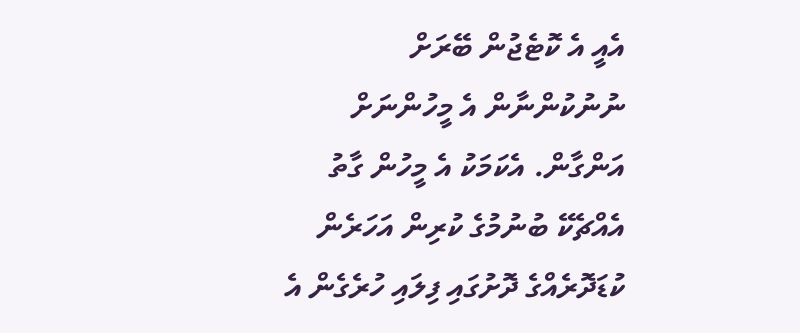އެއީ އެ ކޮޓެޖުން ބޭރަށް ނުނުކުންނާން އެ މީހުންނަށް އަންގާން. އެކަމަކު އެ މީހުން ގާތު އެއްޗެކޭ ބުނުމުގެ ކުރިން އަހަރެން ކުޑަދޮރެއްގެ ދޮށުގައި ފިލައި ހުރެގެން އެ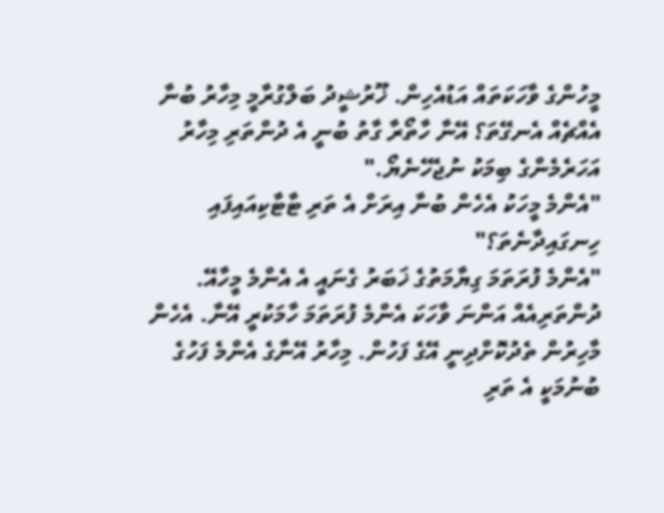މީހުންގެ ވާހަކަތައް އަޑުއެހިން. ޚޫރުޝީދު ބަލްގުރާމީ މިހާރު ބުނާ އެއްޗެއް އެނގޭތަ؟ އޭނާ ހާތޯރާ ގާތު ބުނީ އެ ދުންތަރި މިހާރު އަހަރެމެންގެ ބިމަކު ނުޖެހޭނެޔޯ."
"އެންމެ މީހަކު އެހެން ބުނާ އިރަށް އެ ތަރި ޓާޓާކިއައިފައި ހިނގައިދާނެތަ؟"
"އެންމެ ފުރަތަމަ ގިޔާމަތުގެ ޚަބަރު ގެނައީ އެ އެންމެ މީހާއޭ. ދުންތަރިއެއް އަންނަ ވާހަކަ އެންމެ ފުރަތަމަ ހާމަކުރީ އޭނާ. އެހެން މާހިރުން ތެދުކޮށްދިނީ އޭގެ ފަހުން. މިހާރު އޭނާގެ އެންމެ ފަހުގެ ބުނުމަކީ އެ ތަރި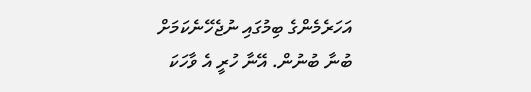އަހަރެމެންގެ ބިމުގައި ނުޖެހޭނެކަމަށް ބުނާ ބުނުން. އޭނާ ހުރީ އެ ވާހަކަ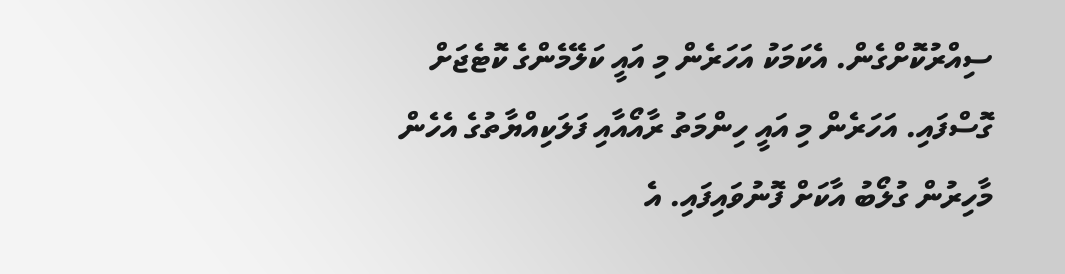ސިއްރުކޮށްގެން. އެކަމަކު އަހަރެން މި އައީ ކަލޭމެންގެ ކޮޓެޖަށް ގޮސްފައި. އަހަރެން މި އައީ ހިންމަތު ރާއޯއާއި ފަލަކިއްޔާތުގެ އެހެން މާހިރުން ގުލޯބު އާކަށް ފޮނުވައިފައި. އެ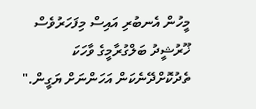މީހުން އެނބުރި އައިސް މިފަހަރުވެސް ޚޫރުޝީދު ބަލްގުރާމީގެ ވާހަކަ ތެދުކޮށްދޭނެކަން އަހަންނަށް ޔަގީން."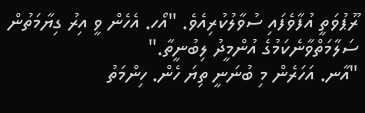ރޫޕުވަތީ އުފާވެފައި ސުވާލުކުރިއެވެ. "އޯހ. އެހެން ވީ އިރު ގިޔާމަތުން ސަލާމަތްވާނެކަމުގެ އުންމީދު ލިބުނީތާ."
"އާނ. އަހަރެން މި ބުނަނީ ތިޔަ ހެން. ހިންމަތު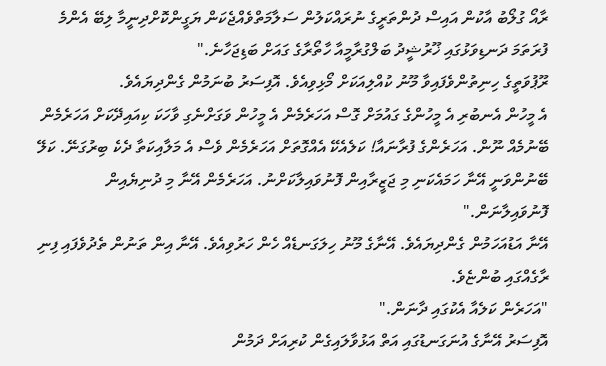ރާއޯ ގުލޯބު އާކުން އައިސް ދުންތަރީގެ ނުރައްކަލުން ސަލާމަތްވެއްޖެކަން ޔަގީންކޮށްދިނީމާ ލިބޭ އެންމެ ފުރަތަމަ ދަނޑިވަޅުގައި ޚޫރުޝީދު ބަލްގުރާމީއާ ހާތޯރާގެ ގައަށް ބަޑިޖަހާނެ."
ރޫޕުވަތީގެ ހިނިތުންވެފައިވާ މޫނު ކުއްލިއަކަށް މޯޅިވިއެވެ. އޮފިސަރު ބުނަމުން ގެންދިޔައެވެ.
އެ މީހުން އެނބުރި އެ މީހުންގެ ގައުމަށް ގޮސް އަހަރެމެން އެ މީހުން ވަގަށްނެގި ވާހަކަ ކިއައިދޭކަށް އަހަރެމެން ބޭނުމެއް ނޫން. އަހަރެންގެ ފުރާނައާ! ކަލެއެކޭ އެއްގޮތަށް އަހަރެމެން ވެސް އެ މަލާއިކަތާ ދެކެ ބިރުގަނޭ. ކަލޭ ބޭނުންވަނީ އޭނާ ހަމައެކަނި މި ޖަޒީރާއިން ފޮނުވައިލާކަށްނު. އަހަރެމެން އޭނާ މި ދުނިޔެއިން ފޮނުވައިލާނަން."
އޭނާ އަޑުއަހަމުން ގެންދިޔައެވެ. އޭނާގެ މޫނު ހިލަގަނޑެއް ހެން ހަރުވިއެވެ. އޭނާ އިން ތަނުން ތެދުވެފައި ފިނި ރާގެއްގައި ބުންޏެވެ.
"އަހަރެން ކަލެއާ އެކުގައި ދާނަން."
އޮފިސަރު އޭނާގެ އުނަގަނޑުގައި އަތް އަޅުވާލައިގެން ކުރިއަށް ދަމުން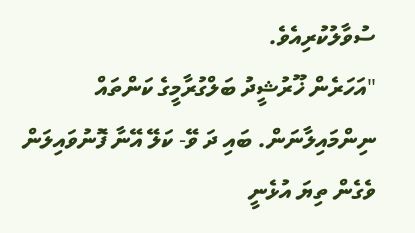ސުވާލުކުރިއެވެ.
"އަހަރެން ޚޫރުޝީދު ބަލްގުރާމީގެ ކަންތައް ނިންމައިލާނަން. ބައި ދަ ވޭ- ކަލޭ އޭނާ ފޮނުވައިލަން ވެގެން ތިޔަ އުޅެނީ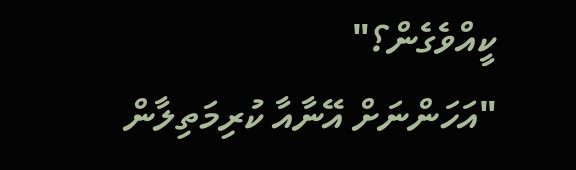ކީއްވެގެން؟"
"އަހަންނަށް އޭނާއާ ކުރިމަތިލާން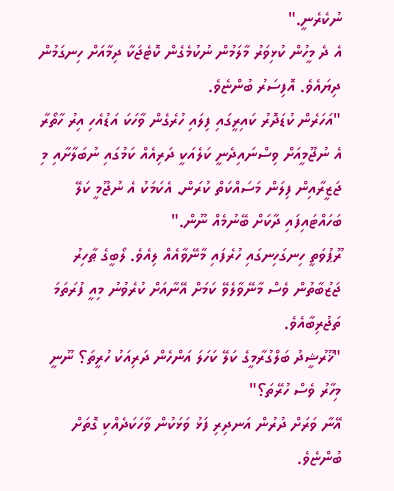ނުކެރެނީ."
އެ ދެ މީހުން ކުޅިވަރު މާލަމުން ނުކުމެގެން ކޮޓެޖަކާ ދިމާއަށް ހިނގަމުން ދިޔައެވެ. އޮފިސަރު ބުންޏެވެ.
"އަހަރެން ކުޑަދޮރު ކައިރީގައި ފިލައި ހުރެގެން ވާހަކަ އަޑުއެހި އިރު ހާތޯރާ އެ ނުޖޫމީއަށް ވިސްނައިދެނީ ކަލެއަކީ ދަރިއެއް ކަމުގައި ނުބަލާށާއި މި ޖަޒީރާއިން ފިލަން މަސައްކަތް ކުރަން. އެކަމަކު އެ ނުޖޫމީ ކަލޭ ބަހައްޓައިފައި ދާކަށް ބޭނުމެއް ނޫން."
ރޫޕުވަތީ ހިނގަހިނގައި ހުރެފައި މާނޭވާއެއް ލިއެވެ. ލޯބީގެ ޠާހިރު ޖަޒުބާތުން ވެސް މާނޭވާލެވޭ ކަމަށް އޭނާއަށް ކުރެވުނު މިއީ ފުރަތަމަ ތަޖުރިބާއެވެ.
"ޚޫރުޝީދު ބަލްގުރާމީގެ ކަލޭ ކަހަލަ އަންހެން ދަރިއަކު ހުރީތަ؟ ނޫނީ މިހާރު ވެސް ހުރޭތަ؟"
އޭނާ ވަރަށް ދުރުން އަނދިރި ފަޅު ވަޅަކުން ވާހަކަދެއްކި ގޮތަށް ބުންޏެވެ.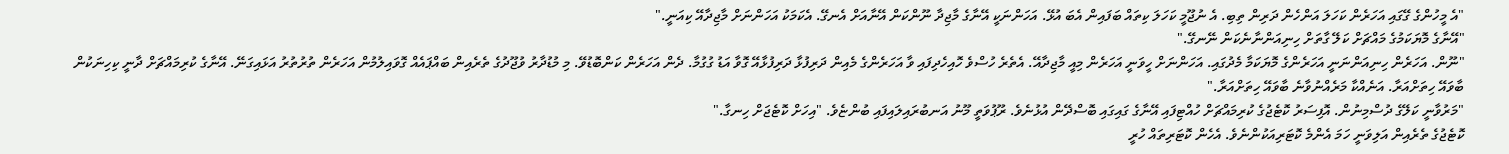"އެ މީހުންގެ ގޭގައި އަހަރެން ކަހަލަ އަންހެން ދަރިން ތިބި. އެ ނުޖޫމީ ކަހަލަ ކިތައް ބަފައިން އެބަ އުޅޭ. އަހަންނަކީ އޭނާގެ މާޖިދާ ނޫންކަން އޭނާއަށް އެނގޭ. އެކަމަކު އަހަންނަށް މާޖިދާއޭ ކިއަނީ."
"އޭނާގެ މޮޔަކަމުގެ މައްޗަށް ކަލޭ ގާތަށް ހިނިއަންނާނެކަން ނޭނގޭ."
"ނޫން. އަހަރެން ހިނިއަންނަނީ އަހަރެންގެ މޮޔަކަމާ މެދުގައި. އަހަންނަށް ހީވަނީ އަހަރެން މިއީ މާޖިދާއޭ. އެތެރެ ހުސްވެ ހޮއިހެދިފައި ވާ އަހަރެންގެ މެއިން ދަރިފުޅާ ދަރިފުޅާއޭ ގޮވާ އަޑު ގުގުމާ. ދެން އަހަރެން ކަންބޮޑުވޭ. މި މުޑުދާރު ވުޖޫދުގެ ތެރެއިން ބައްޕައެއް ގޮވައިލުމުން އަހަރެން ތުރުތުރު އަޅައިގަނޭ. އޭނާގެ ކުރިމައްޗަށް ދާނީ ކިހިނަކުން ބާވައޭ ހިތަށްއަރާ. އަނެއްކާ މަރެއްނުވާނެ ބާވައޭ ހިތަށްއަރާ."
"މަރުވާނީ ކަލޭގެ ދުސްމިނުން. އޮފިސަރު ކޮޓެޖުގެ ކުރިމައްޗަށް ހުއްޓިފައި އޭނާގެ ގައިގައި ބޮސްދޭން އުޅުނެވެ. ރޫޕުވަތީ މޫނު އަނބުރައިލައިފައި ބުންޏެވެ. "އިހަށް ކޮޓެޖަށް ހިނގާ."
ކޮޓެޖުގެ ތެރެއިން އަލިވަނީ ހަމަ އެންމެ ކޮޓަރިއަކުންނެވެ. އެހެން ކޮޓަރިތައް ހުރީ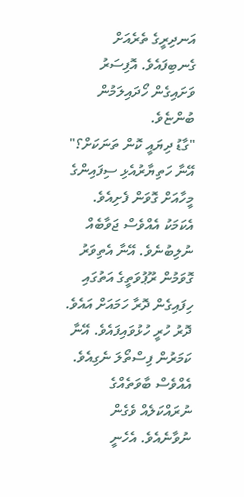އަނދިރީގެ ތެރެއަށް ގެނބިފައެވެ. އޮފިސަރު ވަށައިގެން ހޯދައިލަމުން ބުންޏެވެ.
"ގާޑު ދިޔައީ ކޮން ތަނަކަށް؟"
އޭނާ ހަތިޔާރުއެޅި ސިފައިންގެ މީހާއަށް ގޮވަން ފެށިއެވެ. އެކަމަކު އެއްވެސް ޖަވާބެއް ނުލިބުނެވެ. އޭނާ އެތިވަރު ގޮވަމުން ރޫޕުވަތީގެ އަތުގައި ހިފައިގެން ދޮރާ ހަމައަށް އައެވެ. ދޮރު ހުރީ ހުޅުވައިފައެވެ. އޭނާ ކަމަރުން ފިސްތޯލަ ނެގިއެވެ. އެއްވެސް ބާވަތެއްގެ ނުރައްކަލެއް ވެގެން ނުވާނެއެވެ. އެހެނީ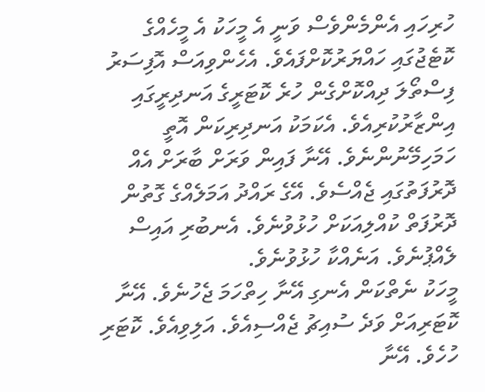ހުރިހައި އެންމެންވެސް ވަނީ އެ މީހަކު އެ މީހެއްގެ ކޮޓެޖުގައި ހައްޔަރުކޮށްފައެވެ. އެހެންވިއަސް އޮފިސަރު ފިސްތޯލަ ދިއްކޮށްގެން ހުރެ ކޮޓަރީގެ އަނދިރީގައި އިންޒާރުކުރިއެވެ. އެކަމަކު އަނދިރިކަން އޮތީ ހަމަހިމޭނުންނެވެ. އޭނާ ފައިން ވަރަށް ބާރަށް އެއް ދޮރުފަތުގައި ޖެއްސެވެ. އޭގެ ރައްދު އަމަލެއްގެ ގޮތުން ދޮރުފަތް ކުއްލިއަކަށް ހުޅުވުނެވެ. އެނބުރި އައިސް ލެއްޕުނެވެ. އަނެއްކާ ހުޅުވުނެވެ.
މީހަކު ނެތްކަން އެނގި އޭނާ ހިތްހަމަ ޖެހުނެވެ. އޭނާ ކޮޓަރިއަށް ވަދެ ސުއިޗު ޖެއްސިއެވެ. އަލިވިއެވެ. ކޮޓަރި ހުހެވެ. އޭނާ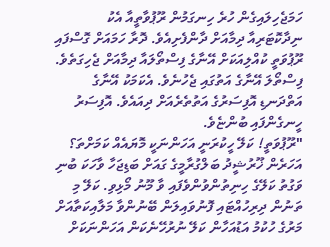ހަމަޖެހިލައިގެން ހުރެ ހިނގަމުން ރޫޕުވާތީއާ އެކު ނިދާކޮޓަރިއާ ދިމާއަށް ދާންފެށިއެވެ. ދޮރާ ހަމައަށް ގޮސްފައި ރޫޕުވަތީ ކުއްލިއަކަށް އޭނާގެ ފިސްތޯލައާ ދިމާއަށް ޖެހިގަތެވެ. ފިސްތޯލަ އޭނާގެ އަތުގައި ޖެހުނެވެ. އެކަމަކު އޭނާގެ އަތްދަނޑި އޮފިސަރުގެ އަތުތެރެއަށް ދިއައެވެ. އޮފިސަރު ހީނގެންފައި ބުންޏެވެ.
"ރޫޕުވަތީ! ކަލޭ ހީކުރަނީ އަހަންނަކީ މޮޔައެއް ކަމަށްތަ؟ އަހަރެން ޚޫރުޝީދު ބަލްގުރާމީގެ ގައަށް ބަޑިޖަހާ ވާހަކަ ބުނި ވަގުތު ކަލޭގެ ހިނިތުންވުންވެފައި ވާ މޫނު މޯޅިވި. ކަލޭ މި ތަނުން ދިރިހުއްޓައި ފޮނުވައިލަން ބޭނުންވާ މަލާއިކަތާއަށް މަރުގެ ހުކުމު އަޑުއަހާން ކަލޭ ނުރުހޭނެކަން އަހަންނަކަށް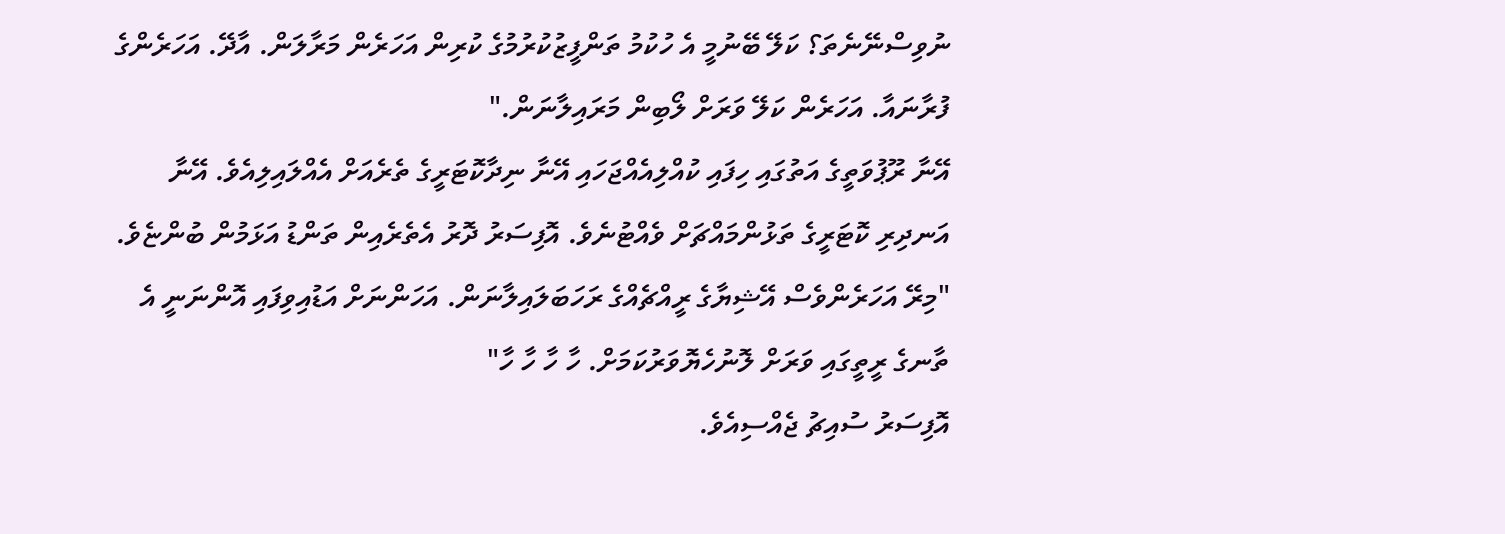ނުވިސްނޭނެތަ؟ ކަލޭ ބޭނުމީ އެ ހުކުމު ތަންފީޒުކުރުމުގެ ކުރިން އަހަރެން މަރާލަން. އާދޭ. އަހަރެންގެ ފުރާނައާ. އަހަރެން ކަލޭ ވަރަށް ލޯބިން މަރައިލާނަން."
އޭނާ ރޫޕުވަތީގެ އަތުގައި ހިފައި ކުއްލިއެއްޖަހައި އޭނާ ނިދާކޮޓަރީގެ ތެރެއަށް އެއްލައިލިއެވެ. އޭނާ އަނދިރި ކޮޓަރީގެ ތަޅުންމައްޗަށް ވެއްޓުނެވެ. އޮފިސަރު ދޮރު އެތެރެއިން ތަންޑު އަޅަމުން ބުންޏެވެ.
"މިރޭ އަހަރެންވެސް އޭޝިޔާގެ ރީއްޗެއްގެ ރަހަބަލައިލާނަން. އަހަންނަށް އަޑުއިވިފައި އޮންނަނީ އެ ތާނގެ ރީތީގައި ވަރަށް ލޮނުހެޔޮވަރުކަމަށް. ހާ ހާ ހާ ހާ"
އޮފިސަރު ސުއިޗު ޖެއްސިއެވެ.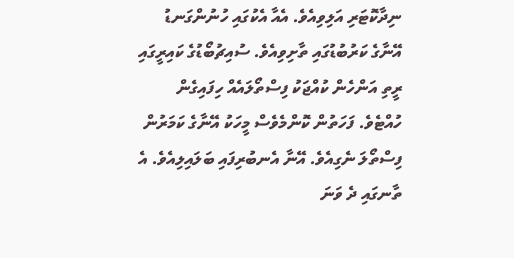ނިދާކޮޓަރި އަލިވިއެވެ. އެއާ އެކުގައި ހުނުންގަނޑު އޭނާގެ ކަރުބުޑުގައި ތާށިވިއެވެ. ސުއިޗުބޯޑުގެ ކައިރީގައި ރީތި އަންހެން ކުއްޖަކު ފިސްތޯލައެއް ހިފައިގެން ހުއްޓެވެ. ފަހަތުން ކޮންމެވެސް މީހަކު އޭނާގެ ކަމަރުން ފިސްތޯލަ ނެގިއެވެ. އޭނާ އެނބުރިފައި ބަލައިލިއެވެ. އެ ތާނގައި ދެ ވަނަ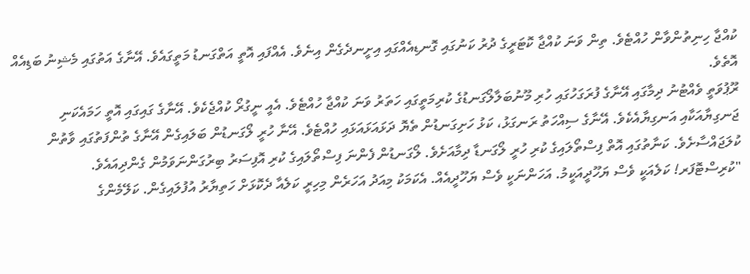ކުއްޖާ ހިނިތުންވާން ހުއްޓެވެ. ތިން ވަނަ ކުއްޖާ ކޮޓަރީގެ ދުރު ކަނުގައި ގޮނޑިއެއްގައި އިށީނދެގެން އިނެވެ. އެއްފައި އޮތީ އަތްގަނޑު މަތީގައެވެ. އޭނާގެ އަތުގައި މެޝިނު ބަޑިއެއް އޮތެވެ.
ރޫޕުވަތީ ވެއްޓުނު ދިމާގައި އޭނާގެ ފުރަގަހުގައި ހުރި މޫނުބަލާލޯގަނޑުގެ ކުރިމަތީގައި ހަތަރު ވަނަ ކުއްޖާ ހުއްޓެވެ. އެއީ ނީގުރޯ ކުއްޖެކެވެ. އޭނާގެ ގައިގައި އޮތީ ހަމައެކަނި ޖަނގިޔާއަކާއި އަނގިޔާއެކެވެ. އޭނާގެ ސިއްހަތު ރަނގަޅު، ކަޅު ހަށިގަނޑުން ތެޔޮ ދަޅައަޅައަޅައި ހުއްޓެވެ. އޭނާ ހުރީ ލޯގަނޑުން ބަލައިގެން އޭނާގެ ތުންފަތުގައި ވާތުން ކުލަޖައްސާށެވެ. ކަނާތުގައި އޮތް ފިސްތޯލައިގެ ކުރި ހުރީ ލޯގަނޑާ ދިމާއަށެވެ. ލޯގަނޑުން ފެންނަ ފިސްތޯލައިގެ ކުރި އޮފިސަރު ބިރުގަންނަވަމުން ގެންދިއައެވެ.
"ކުރިސްޓޮފަރ! ކަލެއަކީ ވެސް ޔަހޫދީއަކީމު. އަހަންނަކީ ވެސް ޔަހޫދީއެއް. އެކަމަކު މިއަދު އަހަރެން މިހިރީ ކަލެއާ ދެކޮޅަށް ހަތިޔާރު އުފުލައިގެން. ކަލޭމެންގެ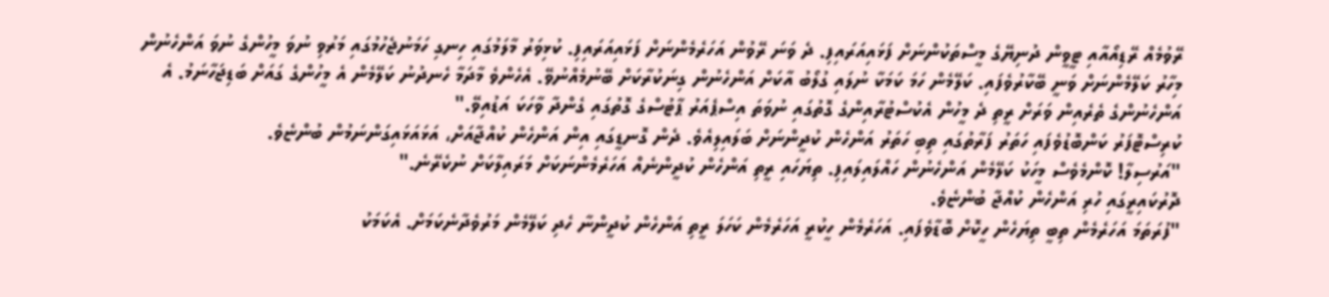ރޭވުމެއް ރޭޑިއޯއާއި ޓީވީން ދުނިޔޭގެ މީސްތަކުންނަށް ފަޅައިއަރައިފި. ދެ ވަނަ ރޭވުން އަހަރެމެންނަށް ފަޅައިއަރައިފި. ކުޅިވަރު މާލަމުގައި ހިނގި ހަމަނުޖެހުމުގައި މަރުވި ނުވަ މީހުންގެ ނުވަ އަންހެނުން މިހާރު ކަލޭމެންނަށް ވަނީ ބޭކާރުވެފައި. ކަލޭމެން ހަމަ ކަމަކާ ނުލައި ގުލޯބު އާކަށް އަންހެނުން ގިނަކުރާކަށް ބޭނުމެއްނުވޭ. އެހެންވެ މާދަމާ ހެނދުނު ކަލޭމެން އެ މީހުންގެ ގައަށް ބަޑިޖަހާނަމު. އެ އަންހެނުންގެ ތެރެއިން ވަރަށް ރީތި ދެ މީހުން އެކުސްޓުރާއިންގެ ގޮތުގައި ނުވަތަ އިސްޕެއަރު ޕާޓުސްގެ ގޮތުގައި ގެންދާ ވާހަކަ އަޑުއިވޭ."
ކުރިސްޓޮފަރު ކަންބޮޑުވެފައި ހަތަރު ފަރާތުގައި ތިބި ހަތަރު އަންހެން ކުދީންނަށް ބަލައިލިއެވެ. ދެން ގޮނޑީގައި އިން އަންހެން ކުއްޖާއަށް، އަޅައަޅައިގަންނަމުން ބުންޏެވެ.
"އަރުސިލާ! ކޮންމެވެސް މީހަކު ކަލޭމެން އަންހެނުން ހައްލައިލައިފި. ތިޔަހައި ރީތި އަންހެން ކުދީންނެއް އަހަރެމެންނަކަށް މަރައިލާކަށް ނުކެރޭނެ."
ދޮރުކައިރީގައި ހުރި އަންހެން ކުއްޖާ ބުންޏެވެ.
"ފުރަތަމަ އަހަރެމެން ތިބީ ތިޔަހެން ހީކޮށް ބޮޑާވެފައި. އަހަރެމެން ހީކުރީ އަހަރެމެން ކަހަލަ ރީތި އަންހެން ކުދީންނާ ހެދި ކަލޭމެން މަރުވެދާނެކަމަށް. އެކަމަކު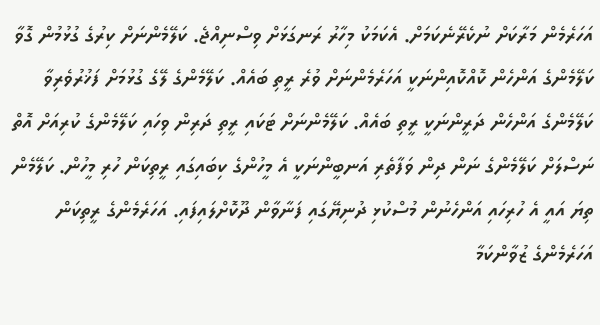އަހަރެމެން މަރާކަށް ނުކެރޭނެކަމަށް. އެކަމަކު މިހާރު ރަނގަޅަށް ވިސްނިއްޖެ. ކަލޭމެންނަށް ކިރުގެ ގުޅުމުން ގޮވާ ކަލޭމެންގެ އަންހެން ކޮއްކޮއިންނަކީ އަހަރެމެންނަށް ވުރެ ރީތި ބައެއް. ކަލޭމެންގެ ލޭގެ ގުޅުމަށް ފަޚުރުވެރިވާ ކަލޭމެންގެ އަންހެން ދަރީންނަކީ ރީތި ބައެއް. ކަލޭމެންނަށް ޓަކައި ރީތި ދަރިން ވިހައި ކަލޭމެންގެ ކުރިއަށް އޮތް ނަސްލަށް ކަލޭމެންގެ ނަން ދިން ވަފާތެރި އަނބީންނަކީ އެ މީހުންގެ ކިބައިގައި ރީތިކަން ހުރި މީހުން. ކަލޭމެން ތިޔަ އައީ އެ ހުރިހައި އަންހެނުން މުސްކުޅި ދުނިޔޭގައި ފަނާވާން ދޫކޮށްލައިފައި. އަހަރެމެންގެ ރީތިކަން އަހަރެމެންގެ ޒުވާންކަމާ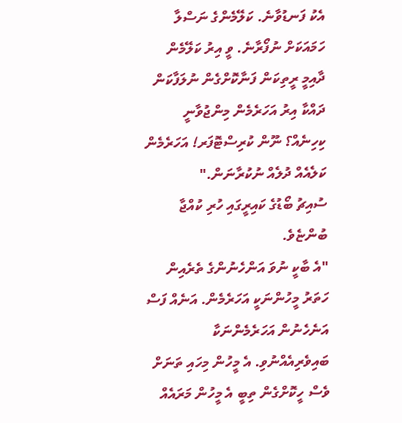އެކު ފަނޑުވާނެ. ކަލޭމެންގެ ނަސްލާ ހަމައަކަށް ނުފޯރާނެ. ވީ އިރު ކަލޭމެން ދާއިމީ ރީތިކަން ފަނާކޮށްގެން ނުލަފާކަން ދައްކާ އިރު އަހަރެމެން މިންޖުވާނީ ކިހިނެއް؟ ނޫން ކުރިސްޓޮފަރ! އަހަރެމެން ކަލެއެއް ދުލެއް ނުކުރާނަން."
ސުއިޗު ބޯޑުގެ ކައިރީގައި ހުރި ކުއްޖާ ބުންޏެވެ.
"އެ ބާކީ ނުވަ އަންހެނުންގެ ތެރެއިން ހަތަރު މީހުންނަކީ އަހަރެމެން. އަނެއް ފަސް އަނެހެނުން އަހަރެމެންނަކާ ބައިވެރިއެއްނުވި. އެ މީހުން މިހައި ތަނަށް ވެސް ހީކޮށްގެން ތިބީ އެ މީހުން މަރައެއް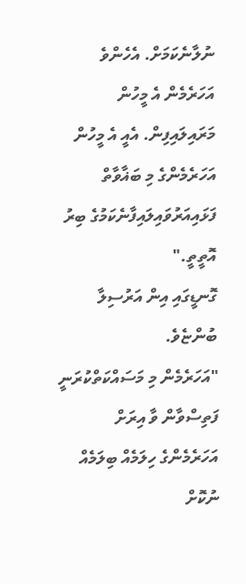ނުލާނެކަމަށް. އެހެންވެ އަހަރެމެން އެ މީހުން މަރައިލައިފިން. އެއީ އެ މީހުން އަހަރެމެންގެ މި ބަޣާވާތް ފަޅައިއަރުވައިލައިފާނެކަމުގެ ބިރު އޮތީތީ."
ގޮނޑީގައި އިން އަރުސިލާ ބުންޏެވެ.
"އަހަރެމެން މި މަސައްކަތްކުރަނީ ފަތިސްވާން ވާ އިރަށް އަހަރެމެންގެ ހިލަމެއް ބިލަމެއް ނުކޮށް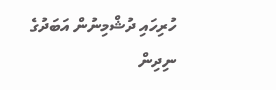ހުރިހައި ދުޝްމިނުން އަބަދުގެ ނިދިން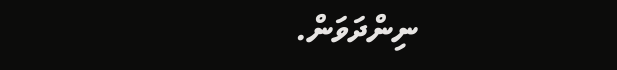ނިންދަވަން.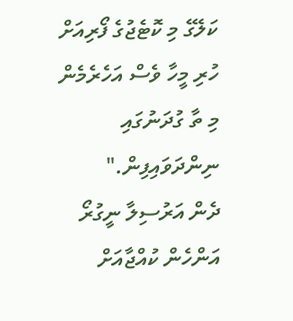ކަލޭގެ މި ކޮޓެޖުގެ ފޯރިއަށް ހުރި މީހާ ވެސް އަހެރެމެން މި ތާ ގުދަނުގައި ނިންދަވައިފިން."
ދެން އަރުސިލާ ނީގުރޯ އަންހެން ކުއްޖާއަށް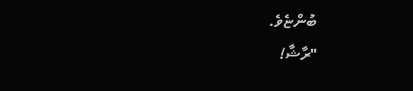ބުންޏެވެ.
"ރާޝާ!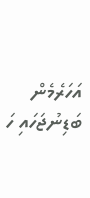އަހަރެމެން ބަޑިނުޖަހައި ހަ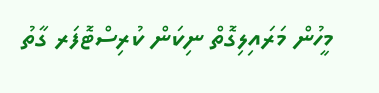މީހުން މަރައިލިގޮތް ނިކަން ކުރިސްޓޮފަރ ގާތު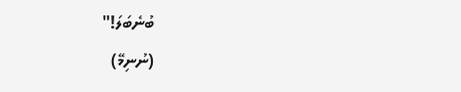ބުނެބަލަ!"
(ނުނިމޭ)